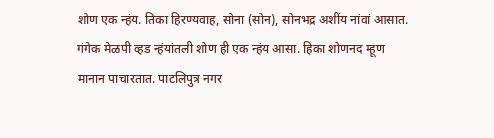शोण एक न्हंय. तिका हिरण्यवाह, सोना (सोन), सोनभद्र अशींय नांवां आसात. गंगेक मेळपी व्हड न्हंयांतली शोण ही एक न्हंय आसा. हिका शोणनद म्हूण मानान पाचारतात. पाटलिपुत्र नगर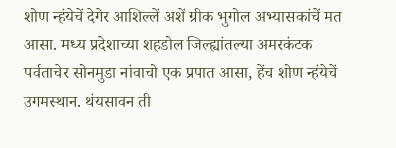शोण न्हंयेचें देगेर आशिल्लें अशें ग्रीक भुगोल अभ्यासकांचें मत आसा. मध्य प्रदेशाच्या शहडोल जिल्ह्यांतल्या अमरकंटक पर्वताचेर सोनमुडा नांवाचो एक प्रपात आसा, हेंच शोण न्हंयेचें उगमस्थान. थंयसावन ती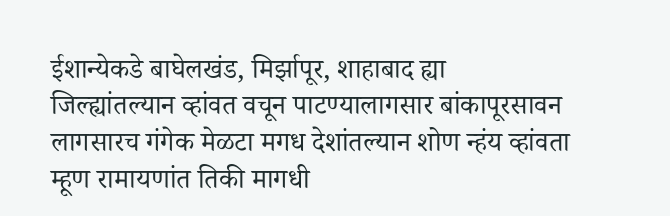ईशान्येकडे बाघेलखंड, मिर्झापूर, शाहाबाद ह्या जिल्ह्यांतल्यान व्हांवत वचून पाटण्यालागसार बांकापूरसावन लागसारच गंगेक मेळटा मगध देशांतल्यान शोण न्हंय व्हांवता म्हूण रामायणांत तिकी मागधी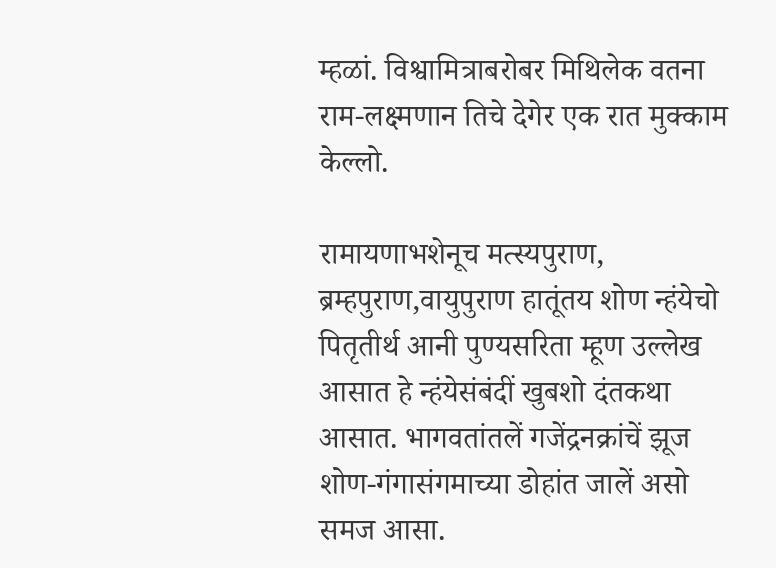म्हळां. विश्वामित्राबरोबर मिथिलेक वतना राम-लक्ष्मणान तिचे देगेर एक रात मुक्काम केल्लो.

रामायणाभशेनूच मत्स्यपुराण, ब्रम्हपुराण,वायुपुराण हातूंतय शोण न्हंयेचो पितृतीर्थ आनी पुण्यसरिता म्हूण उल्लेख आसात हे न्हंयेसंबंदीं खुबशो दंतकथा आसात. भागवतांतलें गजेंद्रनक्रांचें झूज शोण-गंगासंगमाच्या डोहांत जालें असो समज आसा.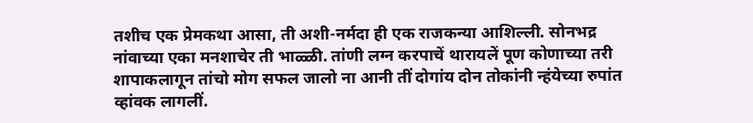तशीच एक प्रेमकथा आसा, ती अशी-नर्मदा ही एक राजकन्या आशिल्ली. सोनभद्र नांवाच्या एका मनशाचेर ती भाळ्ळी. तांणी लग्न करपाचें थारायलें पूण कोणाच्या तरी शापाकलागून तांचो मोग सफल जालो ना आनी तीं दोगांय दोन तोकांनी न्हंयेच्या रुपांत व्हांवक लागलीं.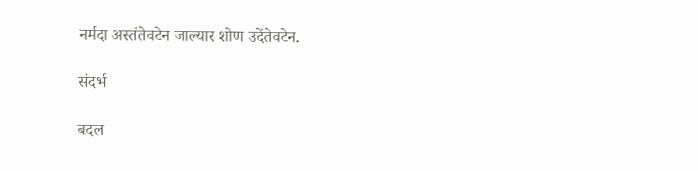नर्मदा अस्तंतेवटेन जाल्यार शोण उदेंतेवटेन.

संदर्भ

बदल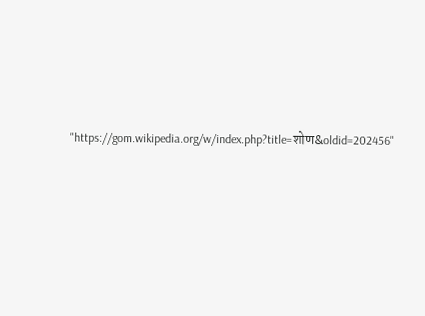"https://gom.wikipedia.org/w/index.php?title=शोण&oldid=202456"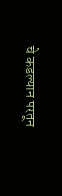चे कडल्यान परतून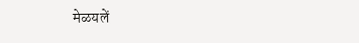मेळयलें